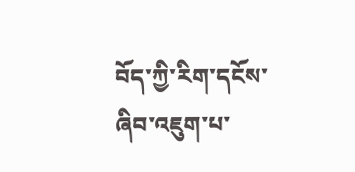བོད་ཀྱི་རིག་དངོས་ཞིབ་འཇུག་པ་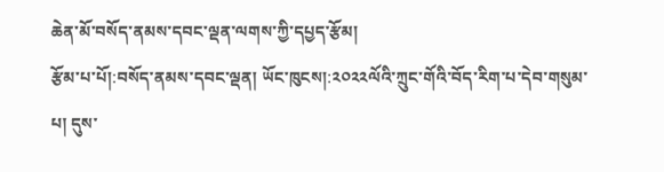ཆེན་མོ་བསོད་ནམས་དབང་ལྡན་ལགས་ཀྱི་དཔྱད་རྩོམ།
རྩོམ་པ་པོ།:བསོད་ནམས་དབང་ལྡན། ཡོང་ཁུངས།:༢༠༢༢ལོའི་ཀྲུང་གོའི་བོད་རིག་པ་དེབ་གསུམ་པ། དུས་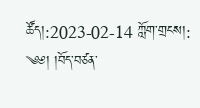ཚོད།:2023-02-14 ཀློག་གྲངས།:
༄༅། །བོད་བཙན་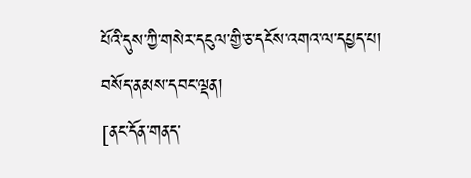པོའི་དུས་ཀྱི་གསེར་དངུལ་གྱི་ཅ་དངོས་འགའ་ལ་དཔྱད་པ།
བསོད་ནམས་དབང་ལྡན།
[ནང་དོན་གནད་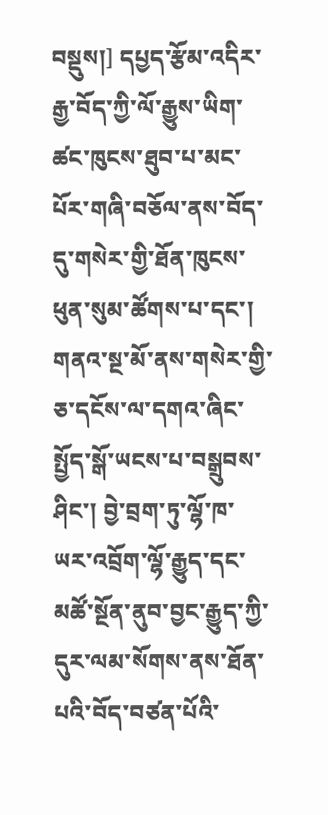བསྡུས།] དཔྱད་རྩོམ་འདིར་རྒྱ་བོད་ཀྱི་ལོ་རྒྱུས་ཡིག་ཚང་ཁུངས་ཐུབ་པ་མང་པོར་གཞི་བཅོལ་ནས་བོད་དུ་གསེར་གྱི་ཐོན་ཁུངས་ཕུན་སུམ་ཚོགས་པ་དང་། གནའ་སྔ་མོ་ནས་གསེར་གྱི་ཅ་དངོས་ལ་དགའ་ཞིང་སྤྱོད་སྒོ་ཡངས་པ་བསྒྲུབས་ཤིང་། བྱེ་བྲག་ཏུ་ལྷོ་ཁ་ཡར་འབྲོག་ལྷོ་རྒྱུད་དང་མཚོ་སྔོན་ནུབ་བྱང་རྒྱུད་ཀྱི་དུར་ལམ་སོགས་ནས་ཐོན་པའི་བོད་བཙན་པོའི་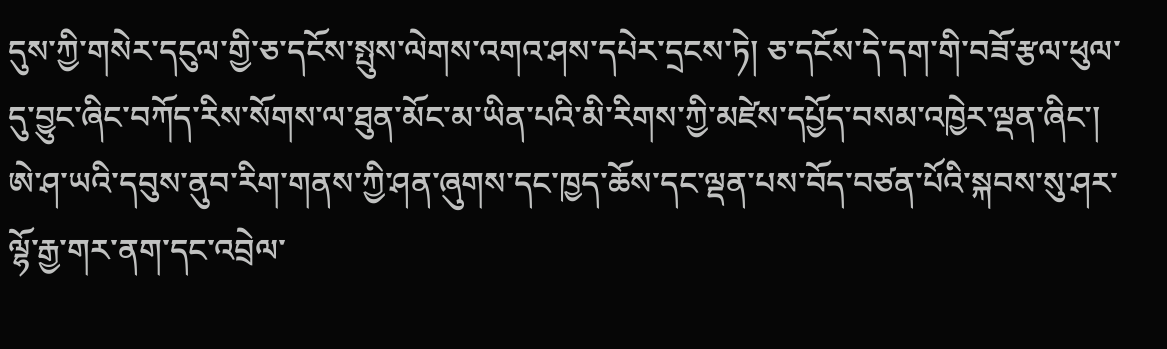དུས་ཀྱི་གསེར་དངུལ་གྱི་ཅ་དངོས་སྤུས་ལེགས་འགའ་ཤས་དཔེར་དྲངས་ཏེ། ཅ་དངོས་དེ་དག་གི་བཟོ་རྩལ་ཕུལ་དུ་བྱུང་ཞིང་བཀོད་རིས་སོགས་ལ་ཐུན་མོང་མ་ཡིན་པའི་མི་རིགས་ཀྱི་མཛེས་དཔྱོད་བསམ་འཁྱེར་ལྡན་ཞིང་། ཨེ་ཤ་ཡའི་དབུས་ནུབ་རིག་གནས་ཀྱི་ཤན་ཞུགས་དང་ཁྱད་ཆོས་དང་ལྡན་པས་བོད་བཙན་པོའི་སྐབས་སུ་ཤར་ལྷོ་རྒྱ་གར་ནག་དང་འབྲེལ་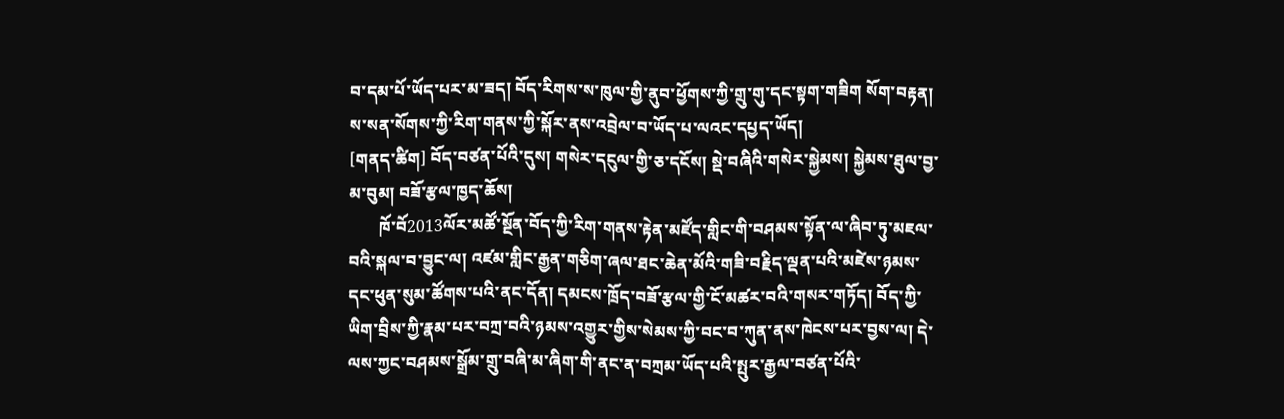བ་དམ་པོ་ཡོད་པར་མ་ཟད། བོད་རིགས་ས་ཁུལ་གྱི་ནུབ་ཕྱོགས་ཀྱི་གྲུ་གུ་དང་སྟག་གཟིག སོག་བརྟན། ས་སན་སོགས་ཀྱི་རིག་གནས་ཀྱི་སྐོར་ནས་འབྲེལ་བ་ཡོད་པ་ལའང་དཔྱད་ཡོད།
[གནད་ཚིག] བོད་བཙན་པོའི་དུས། གསེར་དངུལ་གྱི་ཅ་དངོས། སྡེ་བཞིའི་གསེར་སྐྱེམས། སྐྱེམས་ཐུལ་བྱ་མ་བུམ། བཟོ་རྩལ་ཁྱད་ཆོས།
       ཁོ་བོ2013ལོར་མཚོ་སྔོན་བོད་ཀྱི་རིག་གནས་རྟེན་མཛོད་གླིང་གི་བཤམས་སྟོན་ལ་ཞིབ་ཏུ་མཇལ་བའི་སྐལ་བ་བྱུང་ལ། འཛམ་གླིང་རྒྱན་གཅིག་ཞལ་ཐང་ཆེན་མོའི་གཟི་བརྗིད་ལྡན་པའི་མཛེས་ཉམས་དང་ཕུན་སུམ་ཚོགས་པའི་ནང་དོན། དམངས་ཁྲོད་བཟོ་རྩལ་གྱི་ངོ་མཚར་བའི་གསར་གཏོད། བོད་ཀྱི་ཡིག་བྲིས་ཀྱི་རྣམ་པར་བཀྲ་བའི་ཉམས་འགྱུར་གྱིས་སེམས་ཀྱི་བང་བ་ཀུན་ནས་ཁེངས་པར་བྱས་ལ། དེ་ལས་ཀྱང་བཤམས་སྒྲོམ་གྲུ་བཞི་མ་ཞིག་གི་ནང་ན་བཀྲམ་ཡོད་པའི་སྤུར་རྒྱལ་བཙན་པོའི་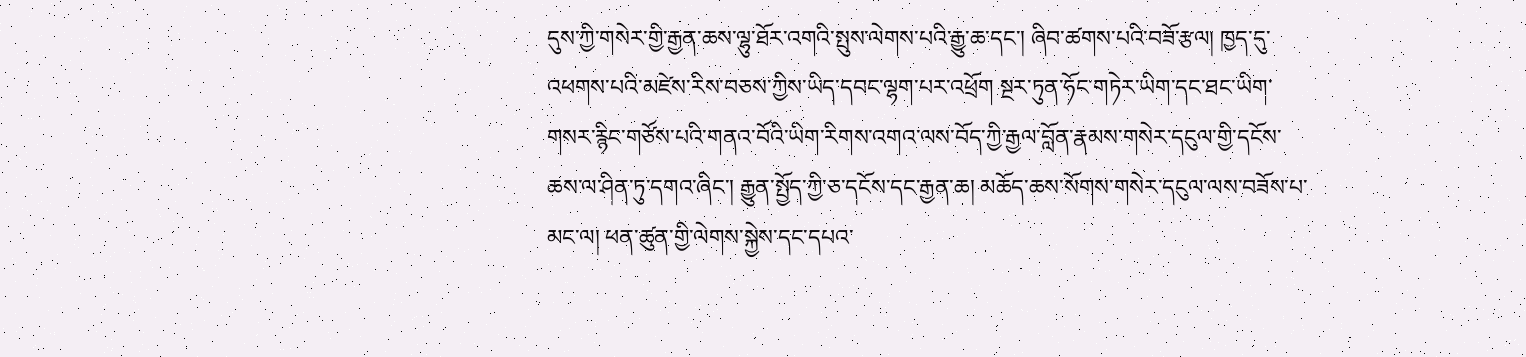དུས་ཀྱི་གསེར་གྱི་རྒྱན་ཆས་ལྷུ་ཐོར་འགའི་སྤུས་ལེགས་པའི་རྒྱུ་ཆ་དང་། ཞིབ་ཚགས་པའི་བཟོ་རྩལ། ཁྱད་དུ་འཕགས་པའི་མཛེས་རིས་བཅས་ཀྱིས་ཡིད་དབང་ལྷག་པར་འཕྲོག སྔར་ཏུན་ཧོང་གཏེར་ཡིག་དང་ཐང་ཡིག་གསར་རྙིང་གཙོས་པའི་གནའ་བོའི་ཡིག་རིགས་འགའ་ལས་བོད་ཀྱི་རྒྱལ་བློན་རྣམས་གསེར་དངུལ་གྱི་དངོས་ཆས་ལ་ཤིན་ཏུ་དགའ་ཞིང་། རྒྱུན་སྤྱོད་ཀྱི་ཅ་དངོས་དང་རྒྱན་ཆ། མཆོད་ཆས་སོགས་གསེར་དངུལ་ལས་བཟོས་པ་མང་ལ། ཕན་ཚུན་གྱི་ལེགས་སྐྱེས་དང་དཔའ་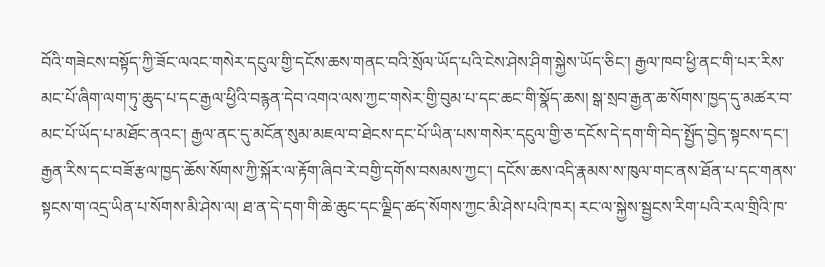བོའི་གཟེངས་བསྟོད་ཀྱི་ཟོང་ལའང་གསེར་དངུལ་གྱི་དངོས་ཆས་གནང་བའི་སྲོལ་ཡོད་པའི་ངེས་ཤེས་ཤིག་སྐྱེས་ཡོད་ཅིང་། རྒྱལ་ཁབ་ཕྱི་ནང་གི་པར་རིས་མང་པོ་ཞིག་ལག་ཏུ་ཆུད་པ་དང་རྒྱལ་ཕྱིའི་བརྙན་དེབ་འགའ་ལས་ཀྱང་གསེར་གྱི་བུམ་པ་དང་ཆང་གི་སྣོད་ཆས། སྒ་སྲབ་རྒྱན་ཆ་སོགས་ཁྱད་དུ་མཚར་བ་མང་པོ་ཡོད་པ་མཐོང་ནའང་། རྒྱལ་ནང་དུ་མངོན་སུམ་མཇལ་བ་ཐེངས་དང་པོ་ཡིན་པས་གསེར་དངུལ་གྱི་ཅ་དངོས་དེ་དག་གི་བེད་སྤྱོད་བྱེད་སྟངས་དང་། རྒྱན་རིས་དང་བཟོ་རྩལ་ཁྱད་ཆོས་སོགས་ཀྱི་སྐོར་ལ་རྟོག་ཞིབ་རེ་བགྱི་དགོས་བསམས་ཀྱང་། དངོས་ཆས་འདི་རྣམས་ས་ཁུལ་གང་ནས་ཐོན་པ་དང་གནས་སྟངས་ག་འདྲ་ཡིན་པ་སོགས་མི་ཤེས་ལ། ཐ་ན་དེ་དག་གི་ཆེ་ཆུང་དང་ལྗིད་ཚད་སོགས་ཀྱང་མི་ཤེས་པའི་ཁར། རང་ལ་སྐྱེས་སྦྱངས་རིག་པའི་རལ་གྲིའི་ཁ་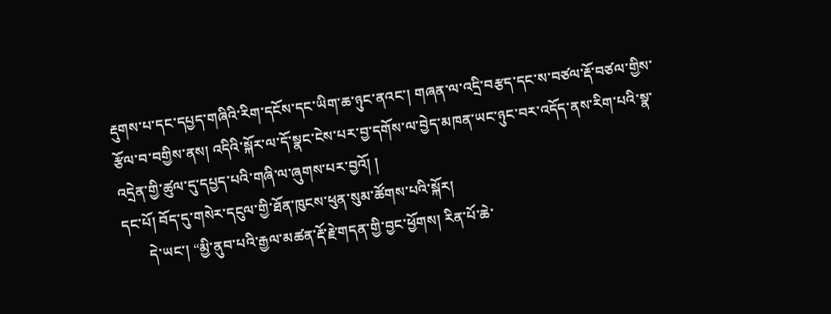རྡུགས་པ་དང་དཔྱད་གཞིའི་རིག་དངོས་དང་ཡིག་ཆ་ཉུང་ནའང་། གཞན་ལ་འདྲི་བརྩད་དང་ས་བཙལ་རྡོ་བཙལ་གྱིས་རྩོལ་བ་བགྱིས་ནས། འདིའི་སྐོར་ལ་དོ་སྣང་ངེས་པར་བྱ་དགོས་ལ་བྱེད་མཁན་ཡང་ཉུང་བར་འདོད་ནས་རིག་པའི་སྣ་འདྲེན་གྱི་ཚུལ་དུ་དཔྱད་པའི་གཞི་ལ་ཞུགས་པར་བྱའོ། །
དང་པོ། བོད་དུ་གསེར་དངུལ་གྱི་ཐོན་ཁུངས་ཕུན་སུམ་ཚོགས་པའི་སྐོར།
       དེ་ཡང་། “མྱི་ནུབ་པའི་རྒྱལ་མཚན་རྡོ་རྗེ་གདན་གྱི་བྱང་ཕྱོགས། རིན་པོ་ཆེ་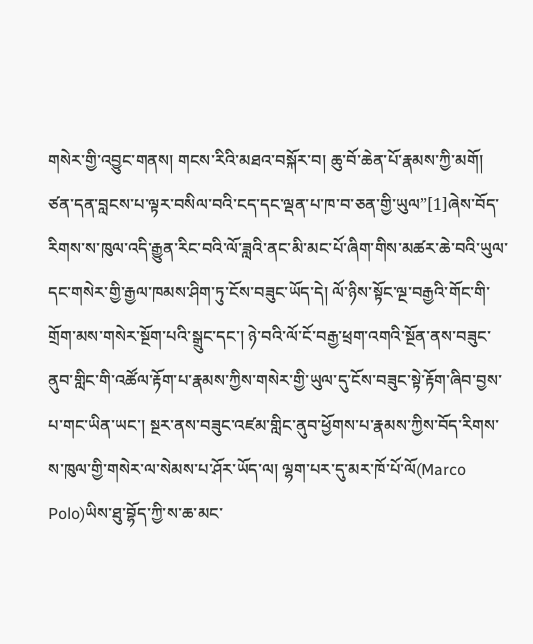གསེར་གྱི་འབྱུང་གནས། གངས་རིའི་མཐའ་བསྐོར་བ། ཆུ་བོ་ཆེན་པོ་རྣམས་ཀྱི་མགོ། ཙན་དན་བླངས་པ་ལྟར་བསིལ་བའི་ངད་དང་ལྡན་པ་ཁ་བ་ཅན་གྱི་ཡུལ”[1]ཞེས་བོད་རིགས་ས་ཁུལ་འདི་རྒྱུན་རིང་བའི་ལོ་ཟླའི་ནང་མི་མང་པོ་ཞིག་གིས་མཚར་ཆེ་བའི་ཡུལ་དང་གསེར་གྱི་རྒྱལ་ཁམས་ཤིག་ཏུ་ངོས་བཟུང་ཡོད་དེ། ལོ་ཉིས་སྟོང་ལྔ་བརྒྱའི་གོང་གི་གྲོག་མས་གསེར་སྔོག་པའི་སྒྲུང་དང་། ཉེ་བའི་ལོ་ངོ་བརྒྱ་ཕྲག་འགའི་སྔོན་ནས་བཟུང་ནུབ་གླིང་གི་འཚོལ་རྟོག་པ་རྣམས་ཀྱིས་གསེར་གྱི་ཡུལ་དུ་ངོས་བཟུང་སྟེ་རྟོག་ཞིབ་བྱས་པ་གང་ཡིན་ཡང་། སྔར་ནས་བཟུང་འཛམ་གླིང་ནུབ་ཕྱོགས་པ་རྣམས་ཀྱིས་བོད་རིགས་ས་ཁུལ་གྱི་གསེར་ལ་སེམས་པ་ཤོར་ཡོད་ལ། ལྷག་པར་དུ་མར་ཁོ་པོ་ལོ(Marco Polo)ཡིས་ཐུ་བྷོད་ཀྱི་ས་ཆ་མང་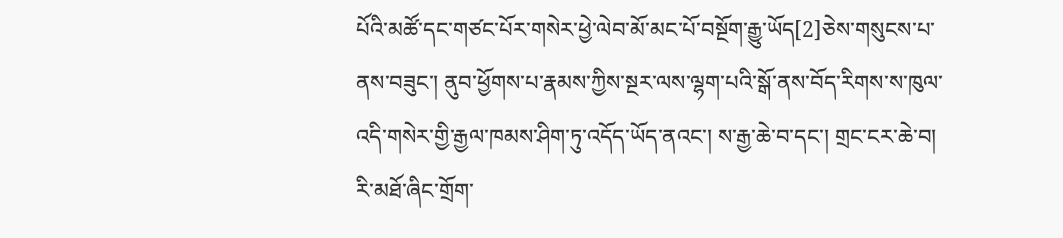པོའི་མཚོ་དང་གཙང་པོར་གསེར་ཕྱེ་ལེབ་མོ་མང་པོ་བསྔོག་རྒྱུ་ཡོད[2]ཅེས་གསུངས་པ་ནས་བཟུང་། ནུབ་ཕྱོགས་པ་རྣམས་ཀྱིས་སྔར་ལས་ལྷག་པའི་སྒོ་ནས་བོད་རིགས་ས་ཁུལ་འདི་གསེར་གྱི་རྒྱལ་ཁམས་ཤིག་ཏུ་འདོད་ཡོད་ནའང་། ས་རྒྱ་ཆེ་བ་དང་། གྲང་ངར་ཆེ་བ། རི་མཐོ་ཞིང་གྲོག་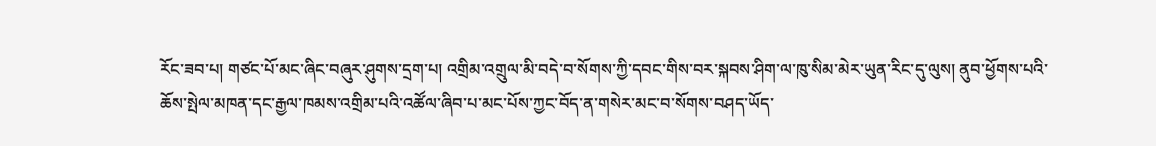རོང་ཟབ་པ། གཙང་པོ་མང་ཞིང་བཞུར་ཤུགས་དྲག་པ། འགྲིམ་འགྲུལ་མི་བདེ་བ་སོགས་ཀྱི་དབང་གིས་བར་སྐབས་ཤིག་ལ་ཁུ་སིམ་མེར་ཡུན་རིང་དུ་ལུས། ནུབ་ཕྱོགས་པའི་ཆོས་སྤེལ་མཁན་དང་རྒྱལ་ཁམས་འགྲིམ་པའི་འཚོལ་ཞིབ་པ་མང་པོས་ཀྱང་བོད་ན་གསེར་མང་བ་སོགས་བཤད་ཡོད་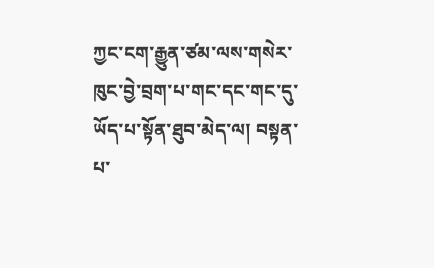ཀྱང་ངག་རྒྱུན་ཙམ་ལས་གསེར་ཁུང་བྱེ་བྲག་པ་གང་དང་གང་དུ་ཡོད་པ་སྟོན་ཐུབ་མེད་ལ། བསྟན་པ་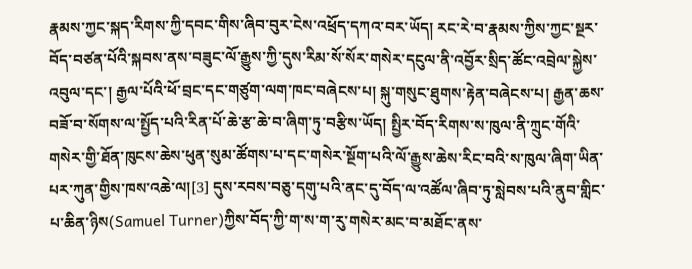རྣམས་ཀྱང་སྐད་རིགས་ཀྱི་དབང་གིས་ཞིབ་བུར་ངེས་འཕྲོད་དཀའ་བར་ཡོད། རང་རེ་བ་རྣམས་ཀྱིས་ཀྱང་སྔར་བོད་བཙན་པོའི་སྐབས་ནས་བཟུང་ལོ་རྒྱུས་ཀྱི་དུས་རིམ་སོ་སོར་གསེར་དངུལ་ནི་འབྱོར་སྲིད་ཚོང་འབྲེལ་སྐྱེས་འབུལ་དང་། རྒྱལ་པོའི་ཕོ་བྲང་དང་གཙུག་ལག་ཁང་བཞེངས་པ། སྐུ་གསུང་ཐུགས་རྟེན་བཞེངས་པ། རྒྱན་ཆས་བཟོ་བ་སོགས་ལ་སྤྱོད་པའི་རིན་པོ་ཆེ་རྩ་ཆེ་བ་ཞིག་ཏུ་བརྩིས་ཡོད། སྤྱིར་བོད་རིགས་ས་ཁུལ་ནི་ཀྲུང་གོའི་གསེར་གྱི་ཐོན་ཁུངས་ཆེས་ཕུན་སུམ་ཚོགས་པ་དང་གསེར་སྔོག་པའི་ལོ་རྒྱུས་ཆེས་རིང་བའི་ས་ཁུལ་ཞིག་ཡིན་པར་ཀུན་གྱིས་ཁས་འཆེ་ལ།[3] དུས་རབས་བཅུ་དགུ་པའི་ནང་དུ་བོད་ལ་འཚོལ་ཞིབ་ཏུ་སླེབས་པའི་ནུབ་གླིང་པ་ཆིན་ཉིས(Samuel Turner)ཀྱིས་བོད་ཀྱི་ག་ས་ག་རུ་གསེར་མང་བ་མཐོང་ནས་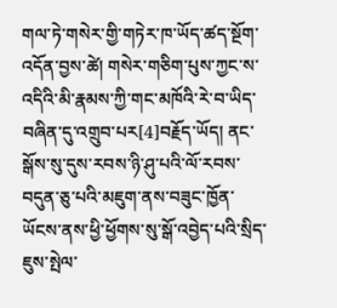གལ་ཏེ་གསེར་གྱི་གཏེར་ཁ་ཡོད་ཚད་སྔོག་འདོན་བྱས་ཚེ། གསེར་གཅིག་པུས་ཀྱང་ས་འདིའི་མི་རྣམས་ཀྱི་གང་མཁོའི་རེ་བ་ཡིད་བཞིན་དུ་འགྲུབ་པར[4]བརྗོད་ཡོད། ནང་སྒོས་སུ་དུས་རབས་ཉི་ཤུ་པའི་ལོ་རབས་བདུན་ཅུ་པའི་མཇུག་ནས་བཟུང་ཁྱོན་ཡོངས་ནས་ཕྱི་ཕྱོགས་སུ་སྒོ་འབྱེད་པའི་སྲིད་ཇུས་སྤེལ་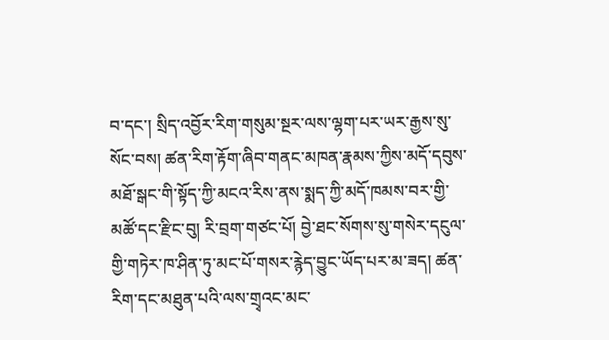བ་དང་། སྲིད་འབྱོར་རིག་གསུམ་སྔར་ལས་ལྷག་པར་ཡར་རྒྱས་སུ་སོང་བས། ཚན་རིག་རྟོག་ཞིབ་གནང་མཁན་རྣམས་ཀྱིས་མདོ་དབུས་མཐོ་སྒང་གི་སྟོད་ཀྱི་མངའ་རིས་ནས་སྨད་ཀྱི་མདོ་ཁམས་བར་གྱི་མཚོ་དང་རྫིང་བུ། རི་བྲག་གཙང་པོ། བྱེ་ཐང་སོགས་སུ་གསེར་དངུལ་གྱི་གཏེར་ཁ་ཤིན་ཏུ་མང་པོ་གསར་རྙེད་བྱུང་ཡོད་པར་མ་ཟད། ཚན་རིག་དང་མཐུན་པའི་ལས་གྲྭའང་མང་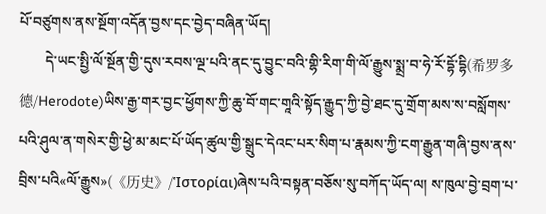པོ་བཙུགས་ནས་སྔོག་འདོན་བྱས་དང་བྱེད་བཞིན་ཡོད།
       དེ་ཡང་སྤྱི་ལོ་སྔོན་གྱི་དུས་རབས་ལྔ་པའི་ནང་དུ་བྱུང་བའི་གྷི་རིག་གི་ལོ་རྒྱུས་སྨྲ་བ་ཧེ་རོ་དྷོ་དྷི(希罗多德/Herodote)ཡིས་རྒྱ་གར་བྱང་ཕྱོགས་ཀྱི་ཆུ་བོ་གང་གཱའི་སྟོད་རྒྱུད་ཀྱི་བྱེ་ཐང་དུ་གྲོག་མས་ས་བསློགས་པའི་ཤུལ་ན་གསེར་གྱི་ཕྱེ་མ་མང་པོ་ཡོད་ཚུལ་གྱི་སྒྲུང་དེའང་པར་སིག་པ་རྣམས་ཀྱི་ངག་རྒྱུན་གཞི་བྱས་ནས་བྲིས་པའི«ལོ་རྒྱུས»(《历史》/Ἱστορίαι)ཞེས་པའི་བསྟན་བཅོས་སུ་བཀོད་ཡོད་ལ། ས་ཁུལ་བྱེ་བྲག་པ་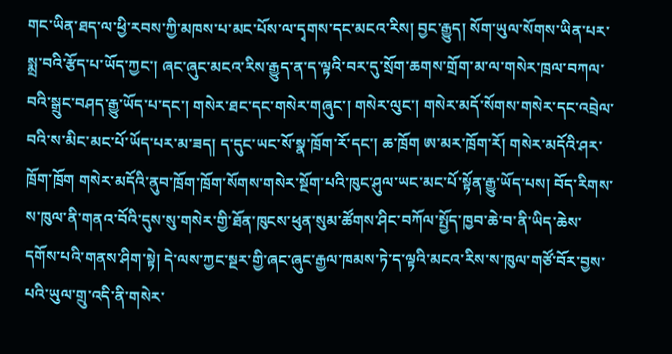གང་ཡིན་ཐད་ལ་ཕྱི་རབས་ཀྱི་མཁས་པ་མང་པོས་ལ་དྭགས་དང་མངའ་རིས། བྱང་རྒྱུད། སོག་ཡུལ་སོགས་ཡིན་པར་སྨྲ་བའི་རྩོད་པ་ཡོད་ཀྱང་། ཞང་ཞུང་མངའ་རིས་རྒྱུད་ན་ད་ལྟའི་བར་དུ་སྲོག་ཆགས་གྲོག་མ་ལ་གསེར་ཁྲལ་བཀལ་བའི་སྒྲུང་བཤད་རྒྱུ་ཡོད་པ་དང་། གསེར་ཐང་དང་གསེར་གཞུང་། གསེར་ལུང་། གསེར་མདོ་སོགས་གསེར་དང་འབྲེལ་བའི་ས་མིང་མང་པོ་ཡོད་པར་མ་ཟད། ད་དུང་ཡང་སོ་སྣ་ཁྲོག་རོ་དང་། ཆ་ཁྲོག ཨ་མར་ཁྲོག་རོ། གསེར་མདོའི་ཤར་ཁྲོག་ཁྲོག གསེར་མདོའི་ནུབ་ཁྲོག་ཁྲོག་སོགས་གསེར་སྔོག་པའི་ཁུང་ཤུལ་ཡང་མང་པོ་སྟོན་རྒྱུ་ཡོད་པས། བོད་རིགས་ས་ཁུལ་ནི་གནའ་བོའི་དུས་སུ་གསེར་གྱི་ཐོན་ཁུངས་ཕུན་སུམ་ཚོགས་ཤིང་བཀོལ་སྤྱོད་ཁྱབ་ཆེ་བ་ནི་ཡིད་ཆེས་དགོས་པའི་གནས་ཤིག་སྟེ། དེ་ལས་ཀྱང་སྔར་གྱི་ཞང་ཞུང་རྒྱལ་ཁམས་ཏེ་ད་ལྟའི་མངའ་རིས་ས་ཁུལ་གཙོ་བོར་བྱས་པའི་ཡུལ་གྲུ་འདི་ནི་གསེར་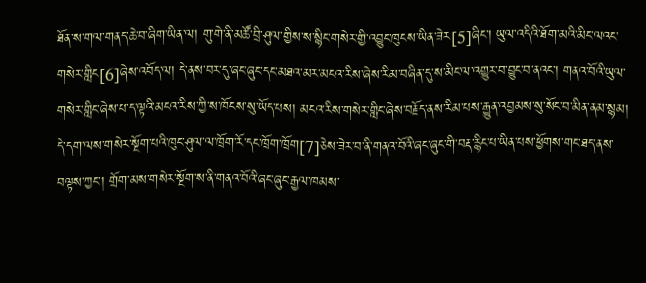ཐོན་ས་གལ་གནད་ཆེ་བ་ཞིག་ཡིན་ལ། གུ་གེ་ནི་མཚོ་བྲི་ཤུལ་གྱིས་ས་སྙིང་གསེར་གྱི་འབྱུང་ཁུངས་ཡིན་ཟེར[5]ཞིང་། ཡུལ་འདིའི་ཐོག་མའི་མིང་ལའང་གསེར་གླིང[6]ཞེས་འབོད་ལ། དེ་ནས་བར་དུ་ཞང་ཞུང་དང་མཐའ་མར་མངའ་རིས་ཞེས་རིམ་བཞིན་དུ་ས་མིང་ལ་འགྱུར་བ་བྱུང་བ་ནའང་། གནའ་བོའི་ཡུལ་གསེར་གླིང་ཞེས་པ་ད་ལྟའི་མངའ་རིས་ཀྱི་ས་ཁོངས་སུ་ཡོད་པས། མངའ་རིས་གསེར་གླིང་ཞེས་བརྗོད་ནས་རིམ་པས་རྒྱུན་འབྱམས་སུ་སོང་བ་མིན་ནམ་སྙམ། དེ་དག་ལས་གསེར་སྔོག་པའི་ཁུང་ཤུལ་ལ་ཁྲོག་རོ་དང་ཁྲོག་ཁྲོག[7]ཅེས་ཟེར་བ་ནི་གནའ་བོའི་ཞང་ཞུང་གི་བརྡ་རྙིང་པ་ཡིན་པས་ཕྱོགས་གང་ཐད་ནས་བལྟས་ཀྱང་། གྲོག་མས་གསེར་སྔོག་ས་ནི་གནའ་བོའི་ཞང་ཞུང་རྒྱལ་ཁམས་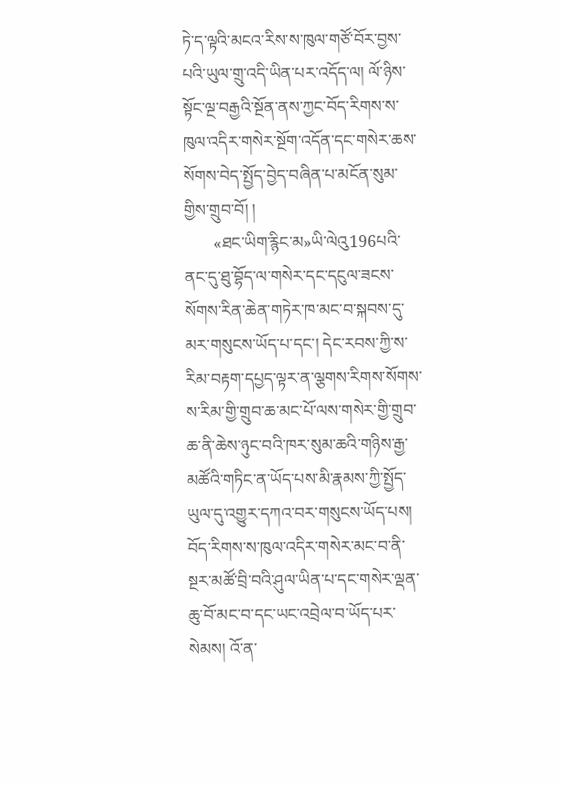ཏེ་ད་ལྟའི་མངའ་རིས་ས་ཁུལ་གཙོ་བོར་བྱས་པའི་ཡུལ་གྲུ་འདི་ཡིན་པར་འདོད་ལ། ལོ་ཉིས་སྟོང་ལྔ་བརྒྱའི་སྔོན་ནས་ཀྱང་བོད་རིགས་ས་ཁུལ་འདིར་གསེར་སྔོག་འདོན་དང་གསེར་ཆས་སོགས་བེད་སྤྱོད་བྱེད་བཞིན་པ་མངོན་སུམ་གྱིས་གྲུབ་བོ། །
       «ཐང་ཡིག་རྙིང་མ»ཡི་ལེའུ196པའི་ནང་དུ་ཐུ་བྷོད་ལ་གསེར་དང་དངུལ་ཟངས་སོགས་རིན་ཆེན་གཏེར་ཁ་མང་བ་སྐབས་དུ་མར་གསུངས་ཡོད་པ་དང་། དེང་རབས་ཀྱི་ས་རིམ་བརྟག་དཔྱད་ལྟར་ན་ལྕགས་རིགས་སོགས་ས་རིམ་གྱི་གྲུབ་ཆ་མང་པོ་ལས་གསེར་གྱི་གྲུབ་ཆ་ནི་ཆེས་ཉུང་བའི་ཁར་སུམ་ཆའི་གཉིས་རྒྱ་མཚོའི་གཏིང་ན་ཡོད་པས་མི་རྣམས་ཀྱི་སྤྱོད་ཡུལ་དུ་འགྱུར་དཀའ་བར་གསུངས་ཡོད་པས། བོད་རིགས་ས་ཁུལ་འདིར་གསེར་མང་བ་ནི་སྔར་མཚོ་བྲི་བའི་ཤུལ་ཡིན་པ་དང་གསེར་ལྡན་ཆུ་བོ་མང་བ་དང་ཡང་འབྲེལ་བ་ཡོད་པར་སེམས། འོ་ན་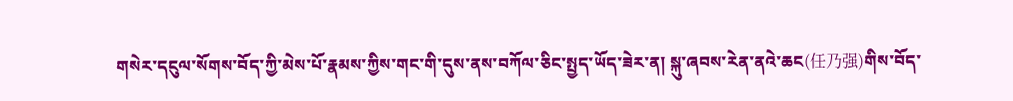གསེར་དངུལ་སོགས་བོད་ཀྱི་མེས་པོ་རྣམས་ཀྱིས་གང་གི་དུས་ནས་བཀོལ་ཅིང་སྤྱད་ཡོད་ཟེར་ན། སྐུ་ཞབས་རེན་ནའེ་ཆང(任乃强)གིས་བོད་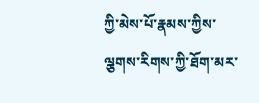ཀྱི་མེས་པོ་རྣམས་ཀྱིས་ལྕགས་རིགས་ཀྱི་ཐོག་མར་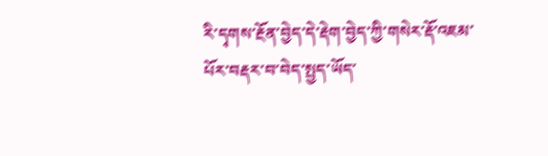རི་དྭགས་རྔོན་བྱེད་དེ་རྡེག་བྱེད་ཀྱི་གསེར་རྡོ་འཇམ་པོར་བརྡར་བ་བེད་སྤྱད་ཡོད་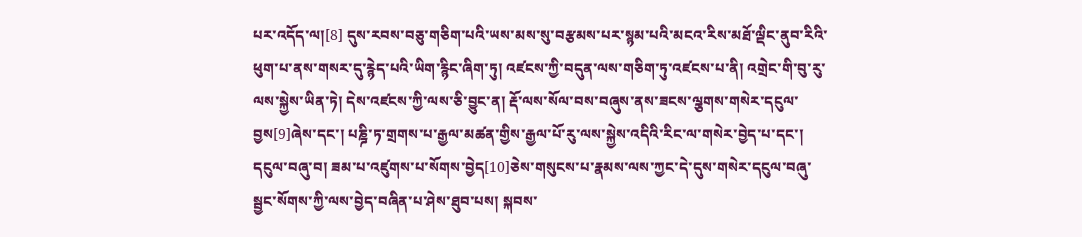པར་འདོད་ལ།[8] དུས་རབས་བཅུ་གཅིག་པའི་ཡས་མས་སུ་བརྩམས་པར་སྙམ་པའི་མངའ་རིས་མཐོ་ལྡིང་ནུབ་རིའི་ཕུག་པ་ནས་གསར་དུ་རྙེད་པའི་ཡིག་རྙིང་ཞིག་ཏུ། འཛངས་ཀྱི་བདུན་ལས་གཅིག་ཏུ་འཛངས་པ་ནི། འགྲེང་གི་བུ་རུ་ལས་སྐྱེས་ཡིན་ཏེ། དེས་འཛངས་ཀྱི་ལས་ཅི་བྱུང་ན། རྡོ་ལས་སོལ་བས་བཞུས་ནས་ཟངས་ལྕགས་གསེར་དངུལ་བྱས[9]ཞེས་དང་། པཎྜི་ཏ་གྲགས་པ་རྒྱལ་མཚན་གྱིས་རྒྱལ་པོ་རུ་ལས་སྐྱེས་འདིའི་རིང་ལ་གསེར་བྱེད་པ་དང་། དངུལ་བཞུ་བ། ཟམ་པ་འཛུགས་པ་སོགས་བྱེད[10]ཅེས་གསུངས་པ་རྣམས་ལས་ཀྱང་དེ་དུས་གསེར་དངུལ་བཞུ་སྦྱང་སོགས་ཀྱི་ལས་བྱེད་བཞིན་པ་ཤེས་ཐུབ་པས། སྐབས་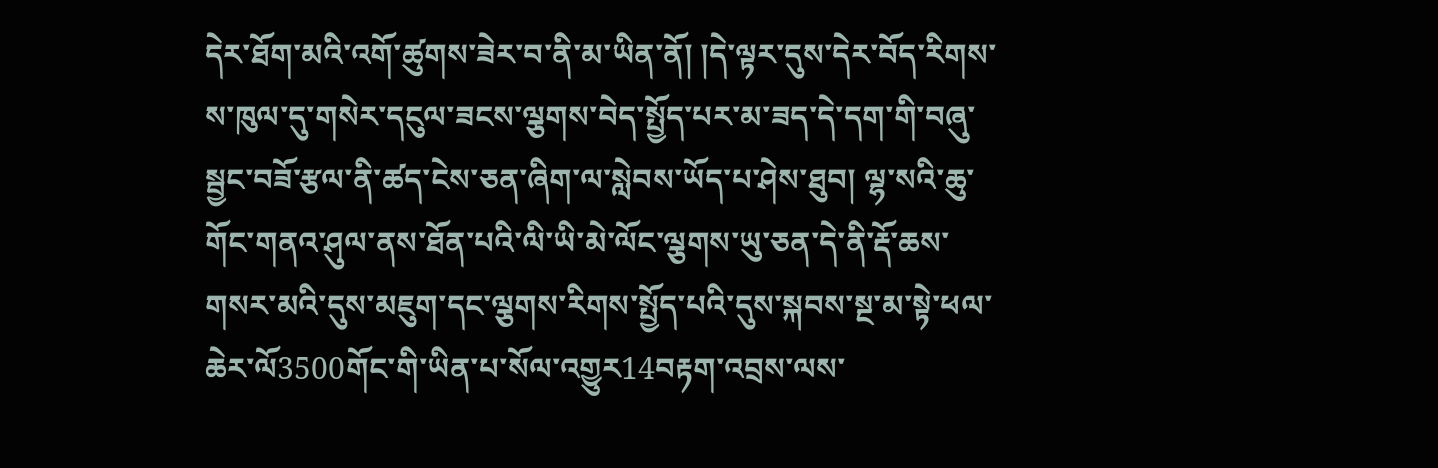དེར་ཐོག་མའི་འགོ་ཚུགས་ཟེར་བ་ནི་མ་ཡིན་ནོ། །དེ་ལྟར་དུས་དེར་བོད་རིགས་ས་ཁུལ་དུ་གསེར་དངུལ་ཟངས་ལྕགས་བེད་སྤྱོད་པར་མ་ཟད་དེ་དག་གི་བཞུ་སྦྱང་བཟོ་རྩལ་ནི་ཚད་ངེས་ཅན་ཞིག་ལ་སླེབས་ཡོད་པ་ཤེས་ཐུབ། ལྷ་སའི་ཆུ་གོང་གནའ་ཤུལ་ནས་ཐོན་པའི་ལི་ཡི་མེ་ལོང་ལྕགས་ཡུ་ཅན་དེ་ནི་རྡོ་ཆས་གསར་མའི་དུས་མཇུག་དང་ལྕགས་རིགས་སྤྱོད་པའི་དུས་སྐབས་སྔ་མ་སྟེ་ཕལ་ཆེར་ལོ3500གོང་གི་ཡིན་པ་སོལ་འགྱུར14བརྟག་འབྲས་ལས་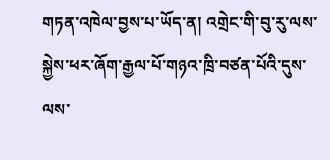གཏན་འཁེལ་བྱས་པ་ཡོད་ན། འགྲེང་གི་བུ་རུ་ལས་སྐྱེས་ཕར་ཞོག་རྒྱལ་པོ་གཉའ་ཁྲི་བཙན་པོའི་དུས་ལས་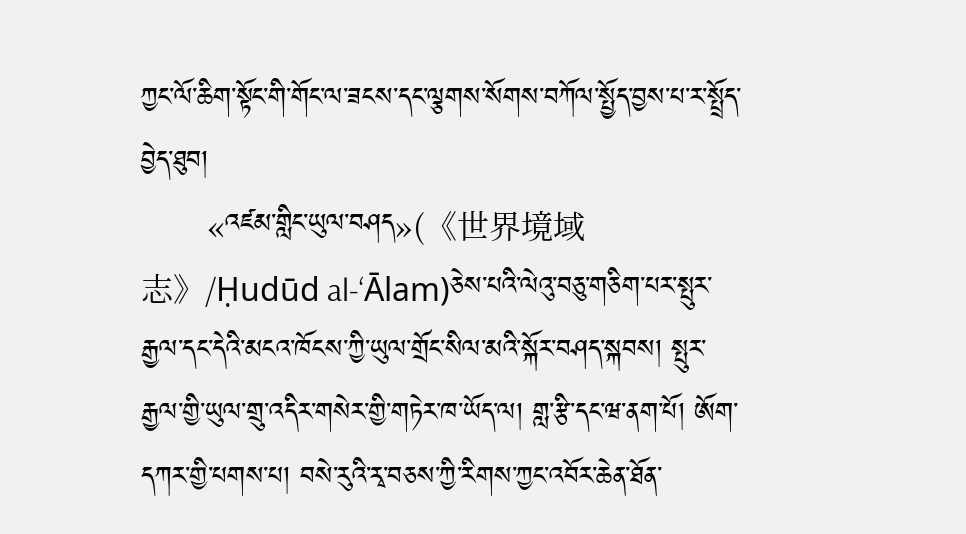ཀྱང་ལོ་ཆིག་སྟོང་གི་གོང་ལ་ཟངས་དང་ལྕགས་སོགས་བཀོལ་སྤྱོད་བྱས་པ་ར་སྤྲོད་བྱེད་ཐུབ།
       «འཛམ་གླིང་ཡུལ་བཤད»(《世界境域志》/Ḥudūd al-‘Ālam)ཅེས་པའི་ལེའུ་བཅུ་གཅིག་པར་སྤུར་རྒྱལ་དང་དེའི་མངའ་ཁོངས་ཀྱི་ཡུལ་གྲོང་སིལ་མའི་སྐོར་བཤད་སྐབས། སྤུར་རྒྱལ་གྱི་ཡུལ་གྲུ་འདིར་གསེར་གྱི་གཏེར་ཁ་ཡོད་ལ། གླ་རྩི་དང་ཝ་ནག་པོ། ཨོག་དཀར་གྱི་པགས་པ། བསེ་རུའི་རྭ་བཅས་ཀྱི་རིགས་ཀྱང་འབོར་ཆེན་ཐོན་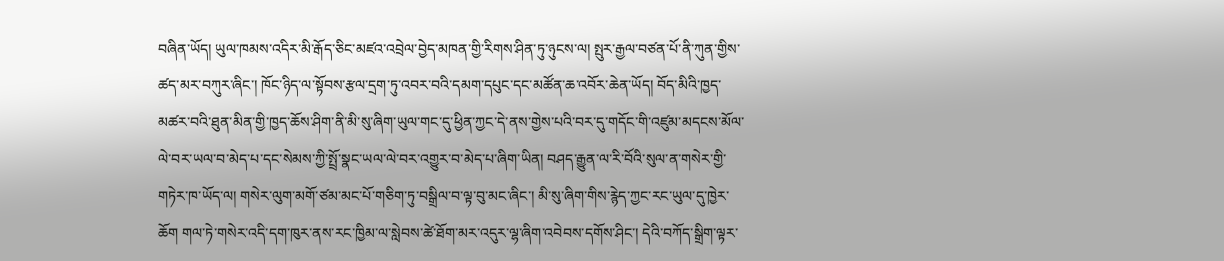བཞིན་ཡོད། ཡུལ་ཁམས་འདིར་མི་རྒོད་ཅིང་མཛའ་འབྲེལ་བྱེད་མཁན་གྱི་རིགས་ཤིན་ཏུ་ཉུངས་ལ། སྤུར་རྒྱལ་བཙན་པོ་ནི་ཀུན་གྱིས་ཚད་མར་བཀུར་ཞིང་། ཁོང་ཉིད་ལ་སྟོབས་རྩལ་དྲག་ཏུ་འབར་བའི་དམག་དཔུང་དང་མཚོན་ཆ་འབོར་ཆེན་ཡོད། བོད་མིའི་ཁྱད་མཚར་བའི་ཐུན་མིན་གྱི་ཁྱད་ཆོས་ཤིག་ནི་མི་སུ་ཞིག་ཡུལ་གང་དུ་ཕྱིན་ཀྱང་དེ་ནས་གྱེས་པའི་བར་དུ་གདོང་གི་འཛུམ་མདངས་མོལ་ལེ་བར་ཡལ་བ་མེད་པ་དང་སེམས་ཀྱི་སྤྲོ་སྣང་ཡལ་ལེ་བར་འགྱུར་བ་མེད་པ་ཞིག་ཡིན། བཤད་རྒྱུན་ལ་རི་བོའི་སུལ་ན་གསེར་གྱི་གཏེར་ཁ་ཡོད་ལ། གསེར་ལུག་མགོ་ཙམ་མང་པོ་གཅིག་ཏུ་བསྒྲིལ་བ་ལྟ་བུ་མང་ཞིང་། མི་སུ་ཞིག་གིས་རྙེད་ཀྱང་རང་ཡུལ་དུ་ཁྱེར་ཆོག གལ་ཏེ་གསེར་འདི་དག་ཁུར་ནས་རང་ཁྱིམ་ལ་སླེབས་ཚེ་ཐོག་མར་འདུར་ལྷ་ཞིག་འབེབས་དགོས་ཤིང་། དེའི་བཀོད་སྒྲིག་ལྟར་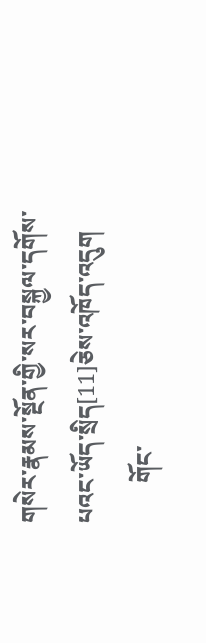གསེར་རྣམས་སྔོན་གྱི་སར་བསྐྱལ་དགོས་པའང་ཡོད་སྲིད[11]ཅེས་འཁོད་འདུག
       གོང་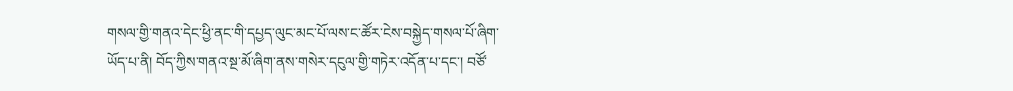གསལ་གྱི་གནའ་དེང་ཕྱི་ནང་གི་དཔྱད་ལུང་མང་པོ་ལས་ང་ཚོར་ངེས་བསྐྱེད་གསལ་པོ་ཞིག་ཡོད་པ་ནི། བོད་ཀྱིས་གནའ་སྔ་མོ་ཞིག་ནས་གསེར་དངུལ་གྱི་གཏེར་འདོན་པ་དང་། བཙོ་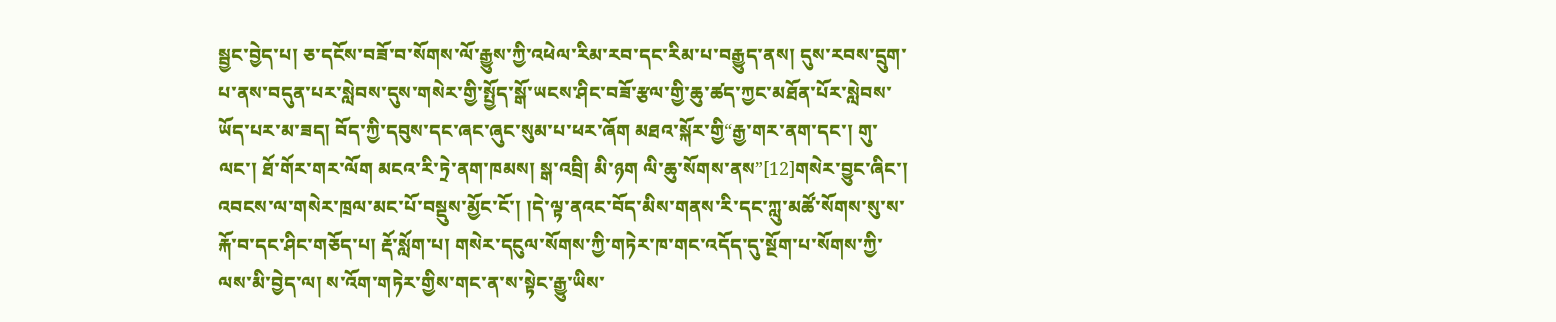སྦྱང་བྱེད་པ། ཅ་དངོས་བཟོ་བ་སོགས་ལོ་རྒྱུས་ཀྱི་འཕེལ་རིམ་རབ་དང་རིམ་པ་བརྒྱུད་ནས། དུས་རབས་དྲུག་པ་ནས་བདུན་པར་སླེབས་དུས་གསེར་གྱི་སྤྱོད་སྒོ་ཡངས་ཤིང་བཟོ་རྩལ་གྱི་ཆུ་ཚད་ཀྱང་མཐོན་པོར་སླེབས་ཡོད་པར་མ་ཟད། བོད་ཀྱི་དབུས་དང་ཞང་ཞུང་སུམ་པ་ཕར་ཞོག མཐའ་སྐོར་གྱི“རྒྱ་གར་ནག་དང་། གུ་ལང་། ཐོ་གོར་གར་ལོག མངའ་རི་ཏྲེ་ནག་ཁམས། སྒ་འབྲི། མི་ཉག ལི་ཆུ་སོགས་ནས”[12]གསེར་བྱུང་ཞིང་། འབངས་ལ་གསེར་ཁྲལ་མང་པོ་བསྡུས་མྱོང་ངོ་། །དེ་ལྟ་ནའང་བོད་མིས་གནས་རི་དང་ཀླུ་མཚོ་སོགས་སུ་ས་རྐོ་བ་དང་ཤིང་གཅོད་པ། རྡོ་སློག་པ། གསེར་དངུལ་སོགས་ཀྱི་གཏེར་ཁ་གང་འདོད་དུ་སྔོག་པ་སོགས་ཀྱི་ལས་མི་བྱེད་ལ། ས་འོག་གཏེར་གྱིས་གང་ན་ས་སྟེང་རྒྱུ་ཡིས་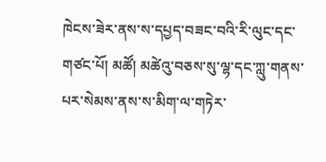ཁེངས་ཟེར་ནས་ས་དཔྱད་བཟང་བའི་རི་ལུང་དང་གཙང་པོ། མཚོ། མཚེའུ་བཅས་སུ་ལྷ་དང་ཀླུ་གནས་པར་སེམས་ནས་ས་མིག་ལ་གཏེར་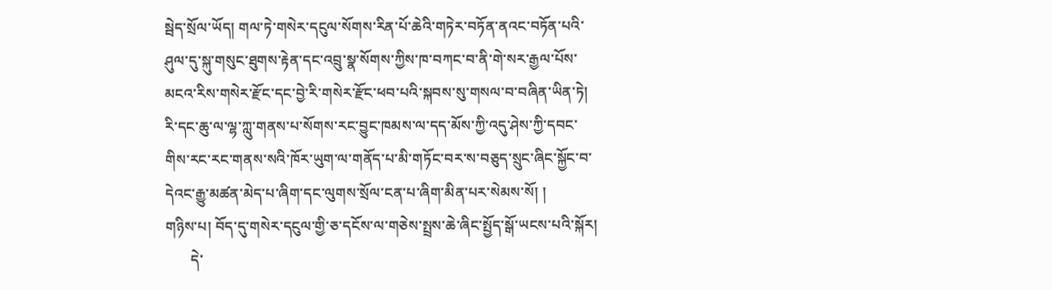སྦེད་སྲོལ་ཡོད། གལ་ཏེ་གསེར་དངུལ་སོགས་རིན་པོ་ཆེའི་གཏེར་བཏོན་ནའང་བཏོན་པའི་ཤུལ་དུ་སྐུ་གསུང་ཐུགས་རྟེན་དང་འབྲུ་སྣ་སོགས་ཀྱིས་ཁ་བཀང་བ་ནི་གེ་སར་རྒྱལ་པོས་མངའ་རིས་གསེར་རྫོང་དང་བྱེ་རི་གསེར་རྫོང་ཕབ་པའི་སྐབས་སུ་གསལ་བ་བཞིན་ཡིན་ཏེ། རི་དང་ཆུ་ལ་ལྷ་ཀླུ་གནས་པ་སོགས་རང་བྱུང་ཁམས་ལ་དད་མོས་ཀྱི་འདུ་ཤེས་ཀྱི་དབང་གིས་རང་རང་གནས་སའི་ཁོར་ཡུག་ལ་གནོད་པ་མི་གཏོང་བར་ས་བཅུད་སྲུང་ཞིང་སྐྱོང་བ་དེའང་རྒྱུ་མཚན་མེད་པ་ཞིག་དང་ལུགས་སྲོལ་ངན་པ་ཞིག་མིན་པར་སེམས་སོ། །
གཉིས་པ། བོད་དུ་གསེར་དངུལ་གྱི་ཅ་དངོས་ལ་གཅེས་སྤྲས་ཆེ་ཞིང་སྤྱོད་སྒོ་ཡངས་པའི་སྐོར།
       དེ་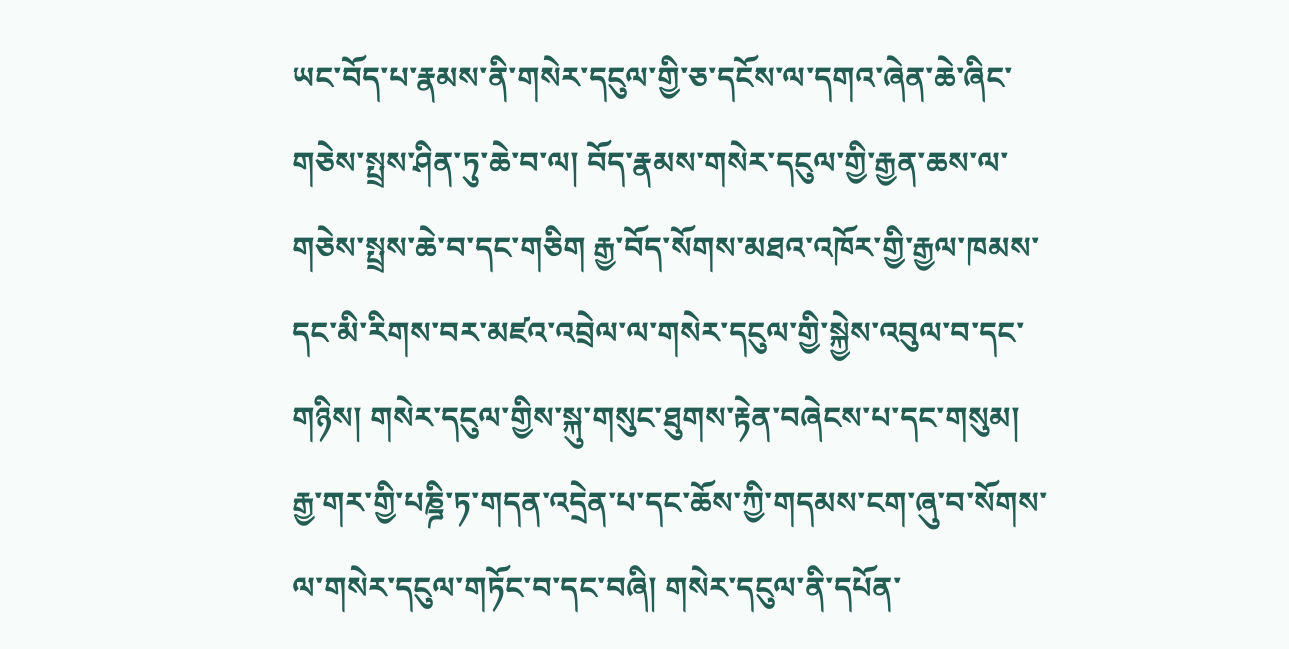ཡང་བོད་པ་རྣམས་ནི་གསེར་དངུལ་གྱི་ཅ་དངོས་ལ་དགའ་ཞེན་ཆེ་ཞིང་གཅེས་སྤྲས་ཤིན་ཏུ་ཆེ་བ་ལ། བོད་རྣམས་གསེར་དངུལ་གྱི་རྒྱན་ཆས་ལ་གཅེས་སྤྲས་ཆེ་བ་དང་གཅིག རྒྱ་བོད་སོགས་མཐའ་འཁོར་གྱི་རྒྱལ་ཁམས་དང་མི་རིགས་བར་མཛའ་འབྲེལ་ལ་གསེར་དངུལ་གྱི་སྐྱེས་འབུལ་བ་དང་གཉིས། གསེར་དངུལ་གྱིས་སྐུ་གསུང་ཐུགས་རྟེན་བཞེངས་པ་དང་གསུམ། རྒྱ་གར་གྱི་པཎྜི་ཏ་གདན་འདྲེན་པ་དང་ཆོས་ཀྱི་གདམས་ངག་ཞུ་བ་སོགས་ལ་གསེར་དངུལ་གཏོང་བ་དང་བཞི། གསེར་དངུལ་ནི་དཔོན་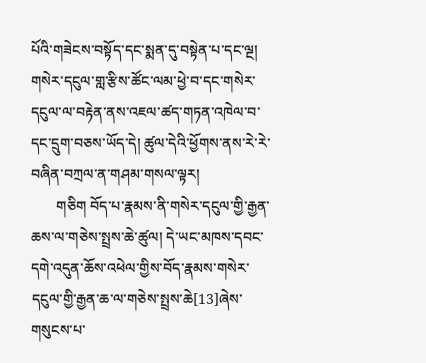པོའི་གཟེངས་བསྟོད་དང་སྨན་དུ་བསྟེན་པ་དང་ལྔ། གསེར་དངུལ་གླ་རྩིས་ཚོང་ལམ་ཕྱེ་བ་དང་གསེར་དངུལ་ལ་བརྟེན་ནས་འཇལ་ཚད་གཏན་འཁེལ་བ་དང་དྲུག་བཅས་ཡོད་དེ། ཚུལ་དེའི་ཕྱོགས་ནས་རེ་རེ་བཞིན་བཀྲལ་ན་གཤམ་གསལ་ལྟར།
       གཅིག བོད་པ་རྣམས་ནི་གསེར་དངུལ་གྱི་རྒྱན་ཆས་ལ་གཅེས་སྤྲས་ཆེ་ཚུལ། དེ་ཡང་མཁས་དབང་དགེ་འདུན་ཆོས་འཕེལ་གྱིས་བོད་རྣམས་གསེར་དངུལ་གྱི་རྒྱན་ཆ་ལ་གཅེས་སྤྲས་ཆེ[13]ཞེས་གསུངས་པ་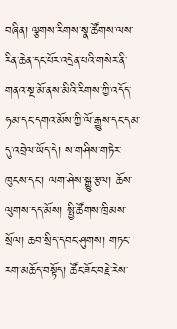བཞིན། ལྕགས་རིགས་སྣ་ཚོགས་ལས་རིན་ཆེན་དང་པོར་འདྲེན་པའི་གསེར་ནི་གནའ་སྔ་མོ་ནས་མིའི་རིགས་ཀྱི་འདོད་ཧམ་དང་དགའ་མོས་ཀྱི་ལོ་རྒྱུས་དང་དམ་དུ་འབྲེལ་ཡོད་དེ། ས་གཤིས་གཏེར་ཁུངས་དང་། ལག་ཤེས་སྒྱུ་རྩལ། ཆོས་ལུགས་དད་མོས། སྤྱི་ཚོགས་ཁྲིམས་སྲོལ། ཆབ་སྲིད་དབང་ཤུགས། གཏང་རག་མཆོད་བསྟོད། ཚོང་ཟོང་བརྗེ་རེས་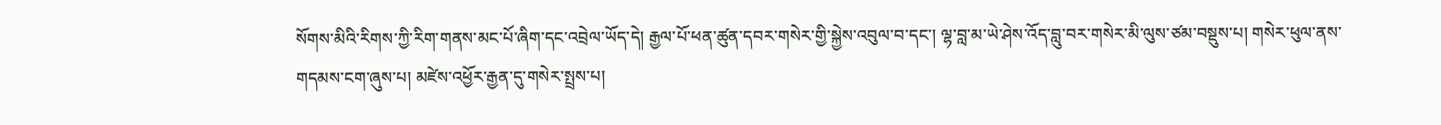སོགས་མིའི་རིགས་ཀྱི་རིག་གནས་མང་པོ་ཞིག་དང་འབྲེལ་ཡོད་དེ། རྒྱལ་པོ་ཕན་ཚུན་དབར་གསེར་གྱི་སྐྱེས་འབུལ་བ་དང་། ལྷ་བླ་མ་ཡེ་ཤེས་འོད་བླུ་བར་གསེར་མི་ལུས་ཙམ་བསྡུས་པ། གསེར་ཕུལ་ནས་གདམས་ངག་ཞུས་པ། མཛེས་འཕྱོར་རྒྱན་དུ་གསེར་སྤྲས་པ།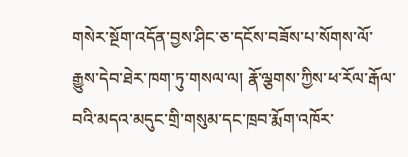གསེར་སྔོག་འདོན་བྱས་ཤིང་ཅ་དངོས་བཟོས་པ་སོགས་ལོ་རྒྱུས་དེབ་ཐེར་ཁག་ཏུ་གསལ་ལ། རྣོ་ལྕགས་ཀྱིས་ཕ་རོལ་རྒོལ་བའི་མདའ་མདུང་གྲི་གསུམ་དང་ཁྲབ་རྨོག་འཁོར་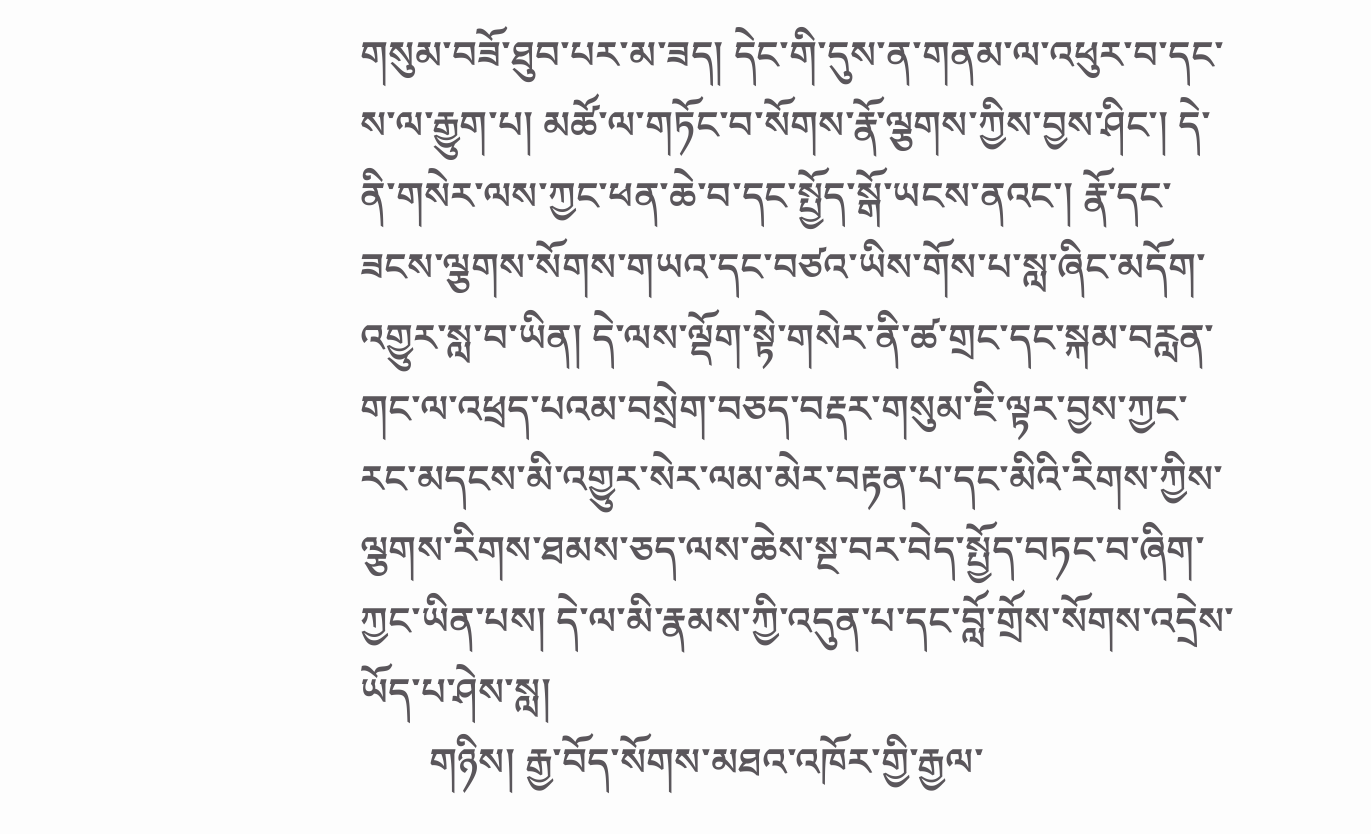གསུམ་བཟོ་ཐུབ་པར་མ་ཟད། དེང་གི་དུས་ན་གནམ་ལ་འཕུར་བ་དང་ས་ལ་རྒྱུག་པ། མཚོ་ལ་གཏོང་བ་སོགས་རྣོ་ལྕགས་ཀྱིས་བྱས་ཤིང་། དེ་ནི་གསེར་ལས་ཀྱང་ཕན་ཆེ་བ་དང་སྤྱོད་སྒོ་ཡངས་ནའང་། རྣོ་དང་ཟངས་ལྕགས་སོགས་གཡའ་དང་བཙའ་ཡིས་གོས་པ་སླ་ཞིང་མདོག་འགྱུར་སླ་བ་ཡིན། དེ་ལས་ལྡོག་སྟེ་གསེར་ནི་ཚ་གྲང་དང་སྐམ་བརླན་གང་ལ་འཕྲད་པའམ་བསྲེག་བཅད་བརྡར་གསུམ་ཇི་ལྟར་བྱས་ཀྱང་རང་མདངས་མི་འགྱུར་སེར་ལམ་མེར་བརྟན་པ་དང་མིའི་རིགས་ཀྱིས་ལྕགས་རིགས་ཐམས་ཅད་ལས་ཆེས་སྔ་བར་བེད་སྤྱོད་བཏང་བ་ཞིག་ཀྱང་ཡིན་པས། དེ་ལ་མི་རྣམས་ཀྱི་འདུན་པ་དང་བློ་གྲོས་སོགས་འདྲེས་ཡོད་པ་ཤེས་སླ།
       གཉིས། རྒྱ་བོད་སོགས་མཐའ་འཁོར་གྱི་རྒྱལ་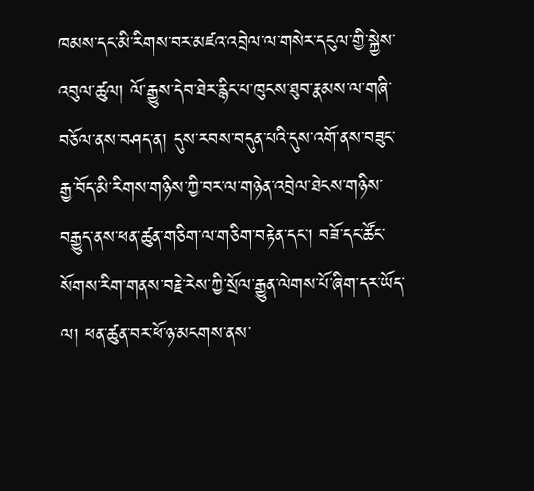ཁམས་དང་མི་རིགས་བར་མཛའ་འབྲེལ་ལ་གསེར་དངུལ་གྱི་སྐྱེས་འབུལ་ཚུལ། ལོ་རྒྱུས་དེབ་ཐེར་རྙིང་པ་ཁུངས་ཐུབ་རྣམས་ལ་གཞི་བཅོལ་ནས་བཤད་ན། དུས་རབས་བདུན་པའི་དུས་འགོ་ནས་བཟུང་རྒྱ་བོད་མི་རིགས་གཉིས་ཀྱི་བར་ལ་གཉེན་འབྲེལ་ཐེངས་གཉིས་བརྒྱུད་ནས་ཕན་ཚུན་གཅིག་ལ་གཅིག་བརྟེན་དང་། བཟོ་དང་ཚོང་སོགས་རིག་གནས་བརྗེ་རེས་ཀྱི་སྲོལ་རྒྱུན་ལེགས་པོ་ཞིག་དར་ཡོད་ལ། ཕན་ཚུན་བར་ཕོ་ཉ་མངགས་ནས་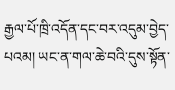རྒྱལ་པོ་ཁྲི་འདོན་དང་བར་འདུམ་བྱེད་པའམ། ཡང་ན་གལ་ཆེ་བའི་དུས་སྟོན་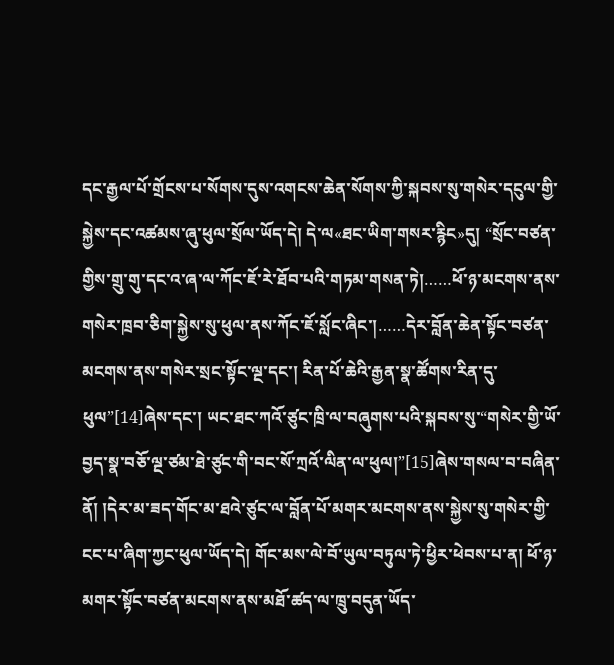དང་རྒྱལ་པོ་གྲོངས་པ་སོགས་དུས་འགངས་ཆེན་སོགས་ཀྱི་སྐབས་སུ་གསེར་དངུལ་གྱི་སྐྱེས་དང་འཚམས་ཞུ་ཕུལ་སྲོལ་ཡོད་དེ། དེ་ལ«ཐང་ཡིག་གསར་རྙིང»དུ། “སྲོང་བཙན་གྱིས་གྲུ་གུ་དང་འ་ཞ་ལ་ཀོང་ཇོ་རེ་ཐོབ་པའི་གཏམ་གསན་ཏེ།……ཕོ་ཉ་མངགས་ནས་གསེར་ཁྲབ་ཅིག་སྐྱེས་སུ་ཕུལ་ནས་ཀོང་ཇོ་སློང་ཞིང་།……དེར་བློན་ཆེན་སྟོང་བཙན་མངགས་ནས་གསེར་སྲང་སྟོང་ལྔ་དང་། རིན་པོ་ཆེའི་རྒྱན་སྣ་ཚོགས་རིན་དུ་ཕུལ”[14]ཞེས་དང་། ཡང་ཐང་ཀའོ་ཙུང་ཁྲི་ལ་བཞུགས་པའི་སྐབས་སུ་“གསེར་གྱི་ཡོ་བྱད་སྣ་བཅོ་ལྔ་ཙམ་ཐེ་ཙུང་གི་བང་སོ་ཀྲའོ་ལིན་ལ་ཕུལ།”[15]ཞེས་གསལ་བ་བཞིན་ནོ། །དེར་མ་ཟད་གོང་མ་ཐའེ་ཙུང་ལ་བློན་པོ་མགར་མངགས་ནས་སྐྱེས་སུ་གསེར་གྱི་ངང་པ་ཞིག་ཀྱང་ཕུལ་ཡོད་དེ། གོང་མས་ལེ་བོ་ཡུལ་བཏུལ་ཏེ་ཕྱིར་ཕེབས་པ་ན། ཕོ་ཉ་མགར་སྟོང་བཙན་མངགས་ནས་མཐོ་ཚད་ལ་ཁྲུ་བདུན་ཡོད་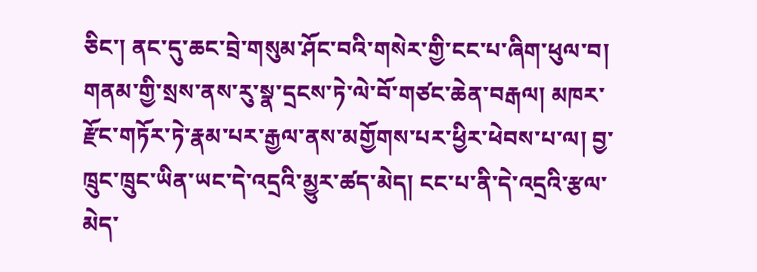ཅིང་། ནང་དུ་ཆང་བྲེ་གསུམ་ཤོང་བའི་གསེར་གྱི་ངང་པ་ཞིག་ཕུལ་བ། གནམ་གྱི་སྲས་ནས་རུ་སྣ་དྲངས་ཏེ་ལེ་བོ་གཙང་ཆེན་བརྒལ། མཁར་རྫོང་གཏོར་ཏེ་རྣམ་པར་རྒྱལ་ནས་མགྱོགས་པར་ཕྱིར་ཕེབས་པ་ལ། བྱ་ཁྲུང་ཁྲུང་ཡིན་ཡང་དེ་འདྲའི་མྱུར་ཚད་མེད། ངང་པ་ནི་དེ་འདྲའི་རྩལ་མེད་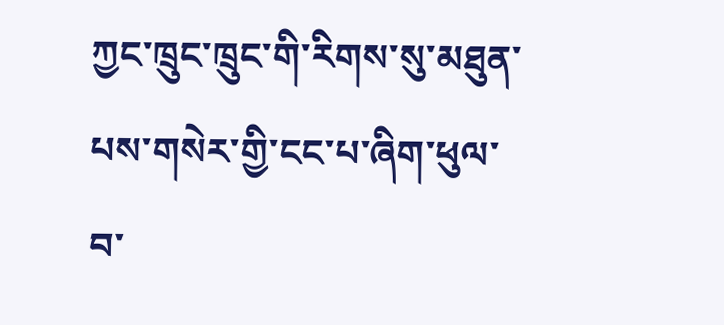ཀྱང་ཁྲུང་ཁྲུང་གི་རིགས་སུ་མཐུན་པས་གསེར་གྱི་ངང་པ་ཞིག་ཕུལ་བ་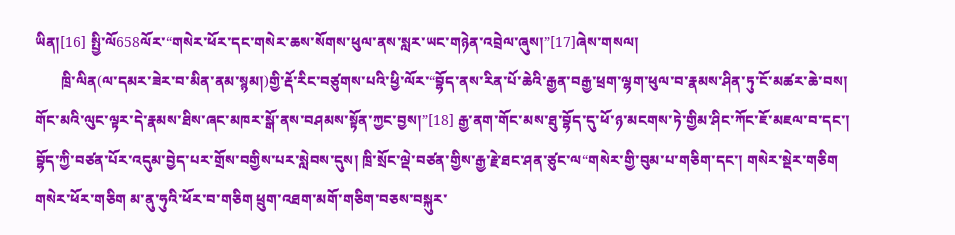ཡིན།[16] སྤྱི་ལོ658ལོར་“གསེར་ཕོར་དང་གསེར་ཆས་སོགས་ཕུལ་ནས་སླར་ཡང་གཉེན་འབྲེལ་ཞུས།”[17]ཞེས་གསལ།
       ཁྲི་ལིན(ལ་དམར་ཟེར་བ་མིན་ནམ་སྙམ།)གྱི་རྡོ་རིང་བཙུགས་པའི་ཕྱི་ལོར་“བྷོད་ནས་རིན་པོ་ཆེའི་རྒྱན་བརྒྱ་ཕྲག་ལྷག་ཕུལ་བ་རྣམས་ཤིན་ཏུ་ངོ་མཚར་ཆེ་བས། གོང་མའི་ལུང་ལྟར་དེ་རྣམས་ཐིས་ཞང་མཁར་སྒོ་ནས་བཤམས་སྟོན་ཀྱང་བྱས།”[18] རྒྱ་ནག་གོང་མས་ཐུ་བྷོད་དུ་ཕོ་ཉ་མངགས་ཏེ་གྱིམ་ཤིང་ཀོང་ཇོ་མཇལ་བ་དང་། བྷོད་ཀྱི་བཙན་པོར་འདུམ་བྱེད་པར་གྲོས་བགྱིས་པར་སླེབས་དུས། ཁྲི་སྲོང་ལྡེ་བཙན་གྱིས་རྒྱ་རྗེ་ཐང་ཤན་ཙུང་ལ“གསེར་གྱི་བུམ་པ་གཅིག་དང་། གསེར་སྡེར་གཅིག གསེར་ཕོར་གཅིག མ་ནུ་ཧུའི་ཕོར་བ་གཅིག ཕྲུག་འཐག་མགོ་གཅིག་བཅས་བསྐུར་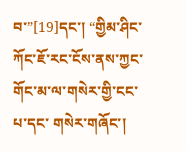བ་”[19]དང་། “གྱིམ་ཤིང་ཀོང་ཇོ་རང་ངོས་ནས་ཀྱང་གོང་མ་ལ་གསེར་གྱི་ངང་པ་དང་ གསེར་གཞོང་།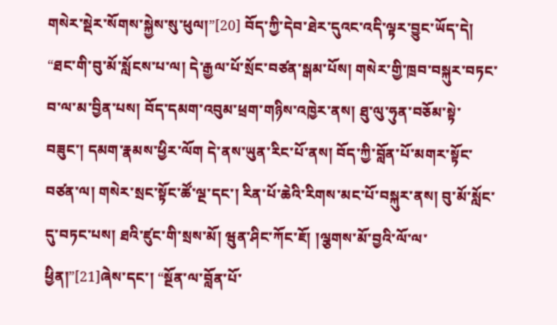གསེར་སྡེར་སོགས་སྐྱེས་སུ་ཕུལ།”[20] བོད་ཀྱི་དེབ་ཐེར་དུའང་འདི་ལྟར་བྱུང་ཡོད་དེ། “ཐང་གི་བུ་མོ་སློངས་པ་ལ། དེ་རྒྱལ་པོ་སྲོང་བཙན་སྒམ་པོས། གསེར་གྱི་ཁྲབ་བསྐུར་བཏང་བ་ལ་མ་བྱིན་པས། བོད་དམག་འབུམ་ཕྲག་གཉིས་འཁྱེར་ནས། ཐུ་ལུ་ཧུན་བཅོམ་སྟེ་བཟུང་། དམག་རྣམས་ཕྱིར་ལོག དེ་ནས་ཡུན་རིང་པོ་ནས། བོད་ཀྱི་བློན་པོ་མགར་སྟོང་བཙན་ལ། གསེར་སྲང་སྟོང་ཚོ་ལྔ་དང་། རིན་པོ་ཆེའི་རིགས་མང་པོ་བསྐུར་ནས། བུ་མོ་སློང་དུ་བཏང་པས། ཐའི་ཛུང་གི་སྲས་མོ། ཝུན་ཤིང་ཀོང་ཇོ། །ལྕགས་མོ་བྱའི་ལོ་ལ་ཕྱིན།”[21]ཞེས་དང་། “སྔོན་ལ་བློན་པོ་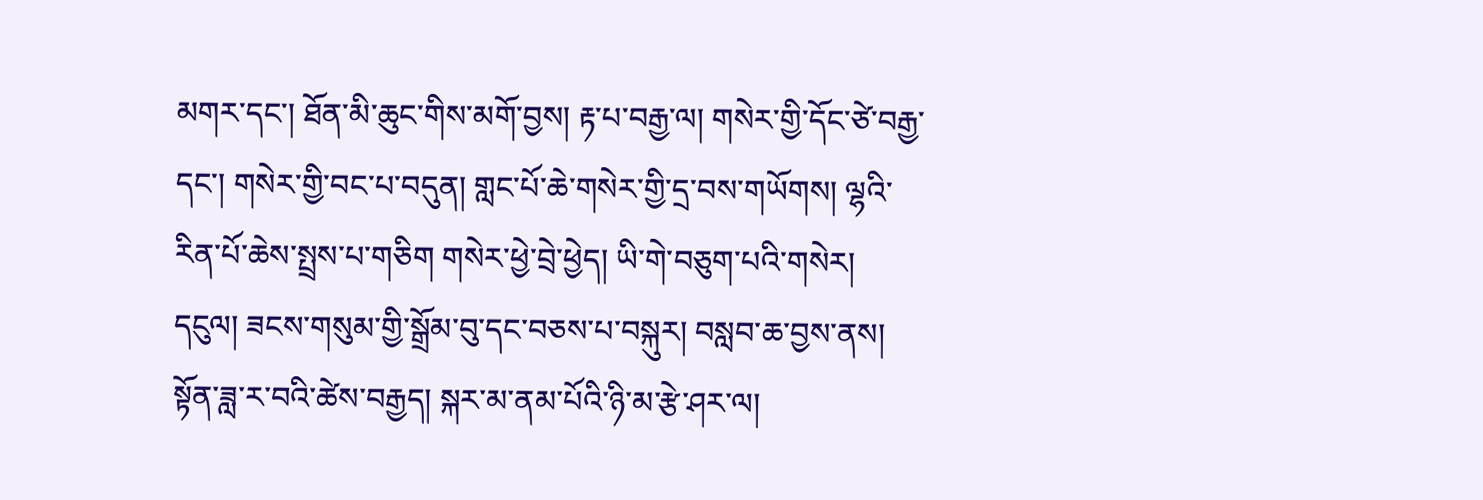མགར་དང་། ཐོན་མི་ཆུང་གིས་མགོ་བྱས། རྟ་པ་བརྒྱ་ལ། གསེར་གྱི་དོང་ཙེ་བརྒྱ་དང་། གསེར་གྱི་བང་པ་བདུན། གླང་པོ་ཆེ་གསེར་གྱི་དྲ་བས་གཡོགས། ལྷའི་རིན་པོ་ཆེས་སྤྲས་པ་གཅིག གསེར་ཕྱེ་བྲེ་ཕྱེད། ཡི་གེ་བཅུག་པའི་གསེར། དངུལ། ཟངས་གསུམ་གྱི་སྒྲོམ་བུ་དང་བཅས་པ་བསྐུར། བསླབ་ཆ་བྱས་ནས། སྟོན་ཟླ་ར་བའི་ཚེས་བརྒྱད། སྐར་མ་ནམ་པོའི་ཉི་མ་རྩེ་ཤར་ལ།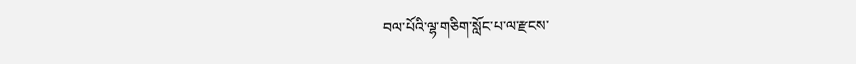བལ་པོའི་ལྷ་གཅིག་སློང་པ་ལ་རྫངས་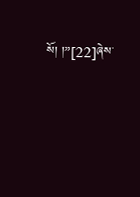སོ། །”[22]ཞེས་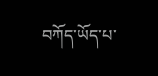བཀོད་ཡོད་པ་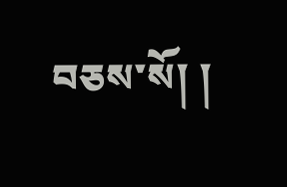བཅས་སོ། །